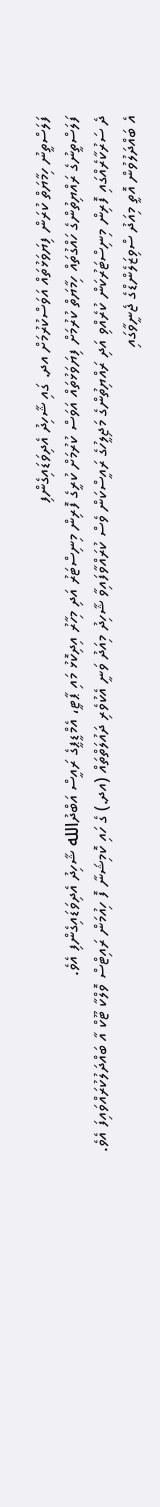ފަލަސްތީނު ހިމާޔަތް ކުރަން ފިޔަވަޅުތައް އަވަސްކުރުމަށް އދ. ގައި ޝާހިދު އެދިވަޑައިގެންފި
ފަލަސްތީނުގެ ރައްޔިތުންގެ ހައްގުތައް ހިމާޔަތް ކުރުމަށް ފިޔަވަޅުތައް އަވަސް ކުރުމަށް ކުރީގެ ފޮރިން މިނިސްޓަރު އަދި މިހާރު އިދިކޮޅު މައި ޕާޓީ، އެމްޑީޕީގެ ރައީސް އަބްދުالله ޝާހިދު އެދިވަޑައިގެންފި އެވެ.
ދެ ސަރުކާރެއްގައި ފޮރިން މިނިސްޓަރުކަން ކުރެއްވި އަދި ރައްޔިތުންގެ މަޖިލީހުގެ ރައީސްކަން ވެސް ކުރައްވާފައިވާ ޝާހިދު މިއަދު ވަނީ އެކުވެރި ދައުލަތްތައް (އދ.) ގެ ހައި ކޮމިޝަނާ ފޮ ހިއުމަން ރައިޓްސް ވޮލްކާ ޓޫކް އާ ބައްދަލުކުރައްވައިފަ އެވެ.
އެ ބައްދަލުވުން އޮތީ މިއަދު ސްވިޒަލެންޑްގެ ޖެނީވާގައި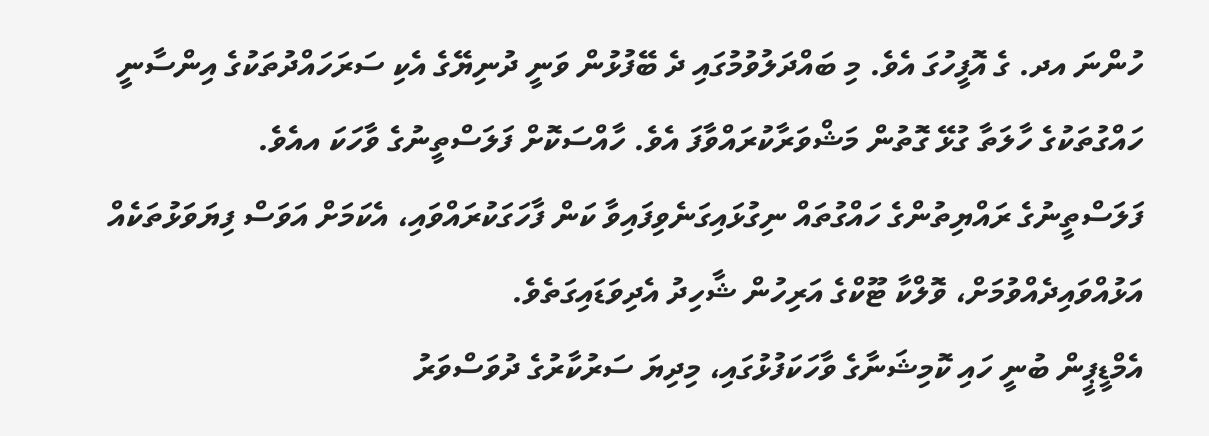ހުންނަ އދ. ގެ އޮފީހުގަ އެވެ. މި ބައްދަލުވުމުގައި ދެ ބޭފުޅުން ވަނީ ދުނިޔޭގެ އެކި ސަރަހައްދުތަކުގެ އިންސާނީ ހައްގުތަކުގެ ހާލަތާ ގުޅޭ ގޮތުން މަޝްވަރާކުރައްވާފަ އެވެ. ހާއްސަކޮށް ފަލަސްތީނުގެ ވާހަކަ އއެވެ.
ފަލަސްތީނުގެ ރައްޔިތުންގެ ހައްގުތައް ނިގުޅައިގަނެވިފައިވާ ކަން ފާހަގަކުރައްވައި، އެކަމަށް އަވަސް ފިޔަވަޅުތަކެއް އަޅުއްވައިދެއްވުމަށް، ވޮލްކާ ޓޫކްގެ އަރިހުން ޝާހިދު އެދިވަޑައިގަތެވެ.
އެމްޑީޕީން ބުނީ ހައި ކޮމިޝަނާގެ ވާހަކަފުޅުގައި، މިދިޔަ ސަރުކާރުގެ ދުވަސްވަރު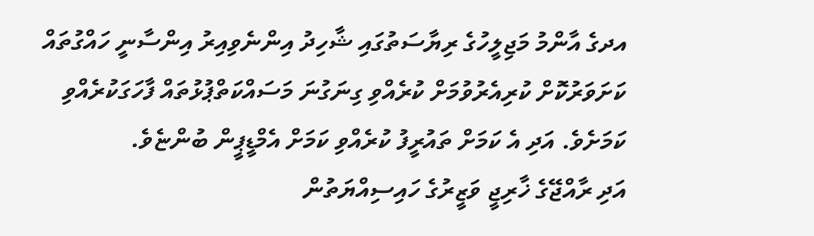އދގެ އާންމު މަޖިލީހުގެ ރިޔާސަތުގައި ޝާހިދު އިންނެވިއިރު އިންސާނީ ހައްގުތައް ކަށަވަރުކޮށް ކުރިއެރުވުމަށް ކުރެއްވި ގިނަގުނަ މަސައްކަތްޕުޅުތައް ފާހަގަކުރެއްވި ކަމަށެވެ. އަދި އެ ކަމަށް ތައުރީފު ކުރެއްވި ކަމަށް އެމްޑީޕީން ބުންޏެވެ.
އަދި ރާއްޖޭގެ ޚާރިޖީ ވަޒީރުގެ ހައިސިއްޔަތުން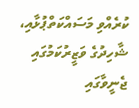ކުރެއްވި މަސައްކަތްޕުޅާއި، ޝާހިދުގެ ވަޒީރުކަމުގައި ޖެނީވާގައި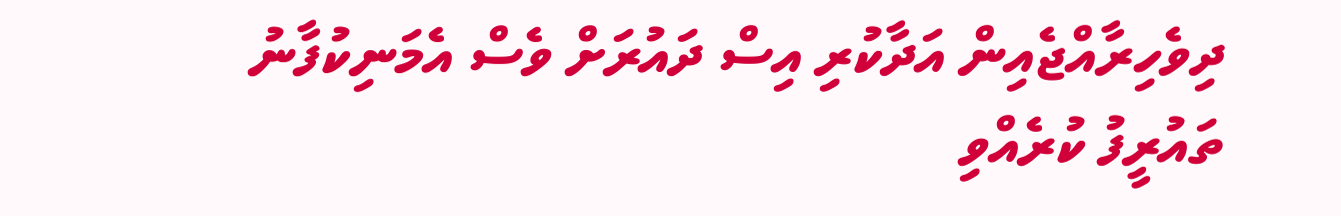ދިވެހިރާއްޖެއިން އަދާކުރި އިސް ދައުރަށް ވެސް އެމަނިކުފާނު ތައުރީފު ކުރެއްވި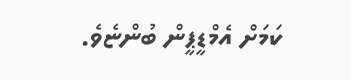ކަމަށް އެމްޑީޕީން ބުންޏެވެ.